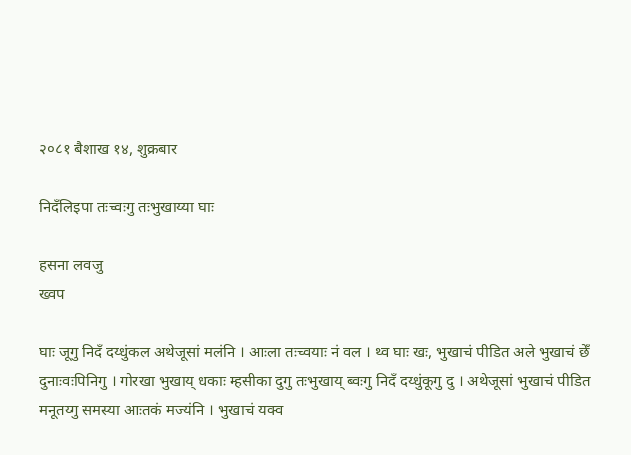२०८१ बैशाख १४, शुक्रबार

निदँलिइपा तःच्वःगु तःभुखाय्या घाः

हसना लवजु
ख्वप

घाः जूगु निदँ दय्धुंकल अथेजूसां मलंनि । आःला तःच्वयाः नं वल । थ्व घाः खः, भुखाचं पीडित अले भुखाचं छेँ दुनाःवःपिनिगु । गोरखा भुखाय् धकाः म्हसीका दुगु तःभुखाय् ब्वःगु निदँ दय्धुंकूगु दु । अथेजूसां भुखाचं पीडित मनूतय्गु समस्या आःतकं मज्यंनि । भुखाचं यक्व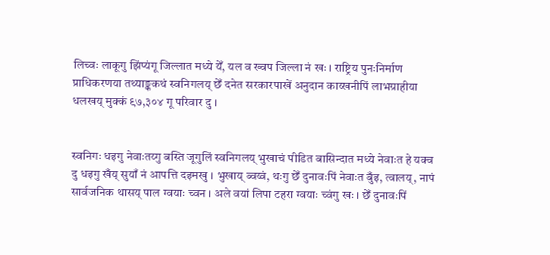लिच्वः लाकूगु झिंप्यंगू जिल्लात मध्ये येँ, यल व ख्वप जिल्ला नं खः । राष्ट्रिय पुनःनिर्माण प्राधिकरणया तथ्याङ्ककथं स्वनिगलय् छेँ दनेत सरकारपाखें अनुदान काय्खनीपिं लाभग्राहीया धलखय् मुक्कं ९७,३०४ गू परिवार दु ।


स्वनिगः धइगु नेवाःतय्गु बस्ति जूगुलिं स्वनिगलय् भुखाचं पीडित बासिन्दात मध्ये नेवाःत हे यक्व दु धइगु खँय् सुयाँ नं आपत्ति दइमखु । भुखाय् ब्वय्वं, थःगु छेँ दुनावःपिं नेवाःत बुँइ, त्वालय्, नापं सार्वजनिक थासय् पाल ग्वयाः च्वन । अले वयां लिपा टहरा ग्वयाः च्वंगु खः । छेँ दुनावःपिं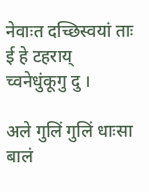नेवाःत दच्छिस्वयां ताः ई हे टहराय् च्वनेधुंकूगु दु ।

अले गुलिं गुलिं धाःसा बालं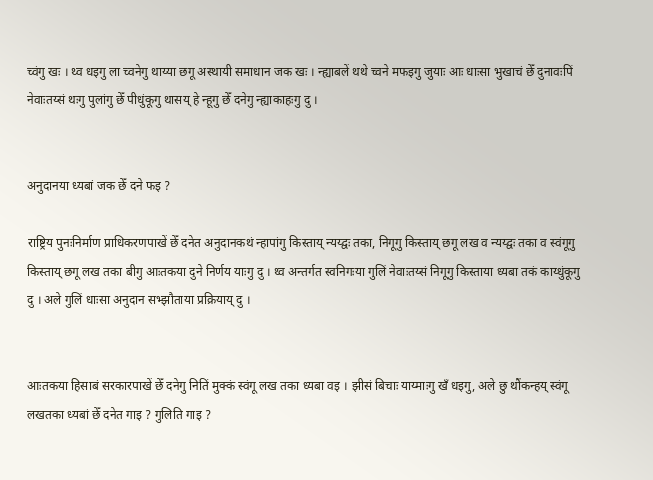च्वंगु खः । थ्व धइगु ला च्वनेगु थाय्या छगू अस्थायी समाधान जक खः । न्ह्याबलें थथे च्वने मफइगु जुयाः आः धाःसा भुखाचं छेँ दुनावःपिं नेवाःतय्सं थःगु पुलांगु छेँ पीधुंकूगु थासय् हे न्हूगु छेँ दनेगु न्ह्याकाहःगु दु ।


अनुदानया ध्यबां जक छेँ दने फइ ?

राष्ट्रिय पुनःनिर्माण प्राधिकरणपाखें छेँ दनेत अनुदानकथं न्हापांगु किस्ताय् न्यय्द्वः तका, निगूगु किस्ताय् छगू लख व न्यय्द्वः तका व स्वंगूगु किस्ताय् छगू लख तका बीगु आःतकया दुने निर्णय याःगु दु । थ्व अन्तर्गत स्वनिगःया गुलिं नेवाःतय्सं निगूगु किस्ताया ध्यबा तकं काय्धुंकूगु दु । अले गुलिं धाःसा अनुदान सभ्झौताया प्रक्रियाय् दु ।


आःतकया हिसाबं सरकारपाखें छेँ दनेगु नितिं मुक्कं स्वंगू लख तका ध्यबा वइ । झीसं बिचाः याय्माःगु खँ धइगु, अले छु थौंकन्हय् स्वंगू लखतका ध्यबां छेँ दनेत गाइ ? गुलिति गाइ ?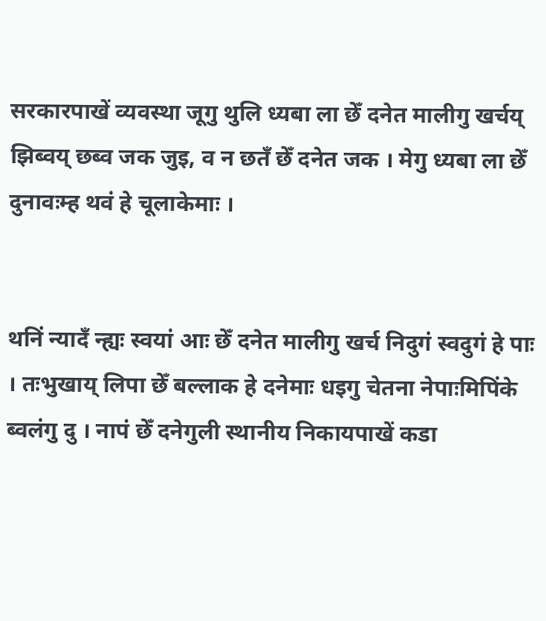सरकारपाखें व्यवस्था जूगु थुलि ध्यबा ला छेँ दनेत मालीगु खर्चय् झिब्वय् छब्व जक जुइ, व न छतँ छेँ दनेत जक । मेगु ध्यबा ला छेँ दुनावःम्ह थवं हे चूलाकेमाः ।


थनिं न्यादँ न्ह्यः स्वयां आः छेँ दनेत मालीगु खर्च निदुगं स्वदुगं हे पाः । तःभुखाय् लिपा छेँ बल्लाक हे दनेमाः धइगु चेतना नेपाःमिपिंके ब्वलंगु दु । नापं छेँ दनेगुली स्थानीय निकायपाखें कडा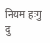नियम हःगु दु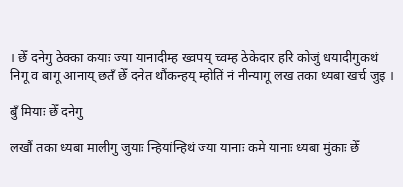। छेँ दनेगु ठेक्का कयाः ज्या यानादीम्ह ख्वपय् च्वम्ह ठेकेदार हरि कोजुं धयादीगुकथं निगू व बागू आनाय् छतँ छेँ दनेत थौंकन्हय् म्होतिं नं नीन्यागू लख तका ध्यबा खर्च जुइ ।

बुँ मियाः छेँ दनेगु

लखौं तका ध्यबा मालीगु जुयाः न्हियांन्हिथं ज्या यानाः कमे यानाः ध्यबा मुंकाः छेँ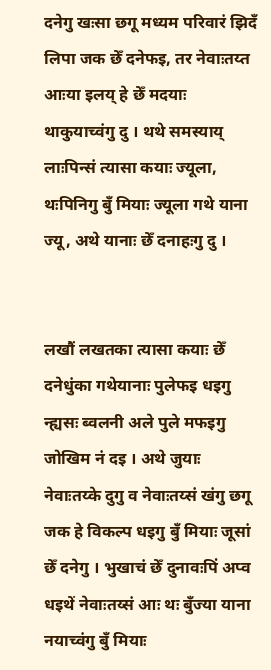दनेगु खःसा छगू मध्यम परिवारं झिदँ लिपा जक छेँ दनेफइ, तर नेवाःतय्त आःया इलय् हे छेँ मदयाः थाकुयाच्वंगु दु । थथे समस्याय् लाःपिन्सं त्यासा कयाः ज्यूला, थःपिनिगु बुँ मियाः ज्यूला गथे याना ज्यू, अथे यानाः छेँ दनाहःगु दु ।


लखौं लखतका त्यासा कयाः छेँ दनेधुंका गथेयानाः पुलेफइ धइगु न्ह्यसः ब्वलनी अले पुले मफइगु जोखिम नं दइ । अथे जुयाः नेवाःतय्के दुगु व नेवाःतय्सं खंगु छगू जक हे विकल्प धइगु बुँ मियाः जूसां छेँ दनेगु । भुखाचं छेँ दुनावःपिं अप्व धइथें नेवाःतय्सं आः थः बुँज्या याना नयाच्वंगु बुँ मियाः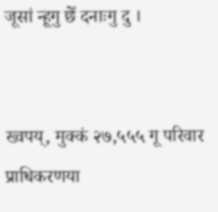जूसां न्हूगु छेँ दनाःगु दु ।


ख्वपय्, मुक्कं २७,५५५ गू परिवार प्राधिकरणया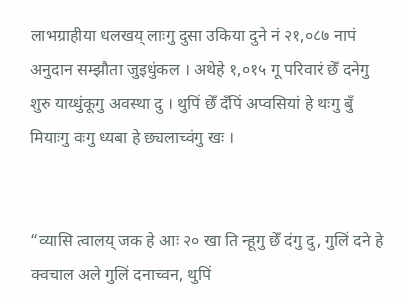लाभग्राहीया धलखय् लाःगु दुसा उकिया दुने नं २१,०८७ नापं अनुदान सम्झौता जुइधुंकल । अथेहे १,०१५ गू परिवारं छेँ दनेगु शुरु याय्धुंकूगु अवस्था दु । थुपिं छेँ दँपिं अप्वसियां हे थःगु बुँ मियाःगु वःगु ध्यबा हे छ्यलाच्वंगु खः ।


“व्यासि त्वालय् जक हे आः २० खा ति न्हूगु छेँ दंगु दु, गुलिं दने हे क्वचाल अले गुलिं दनाच्वन, थुपिं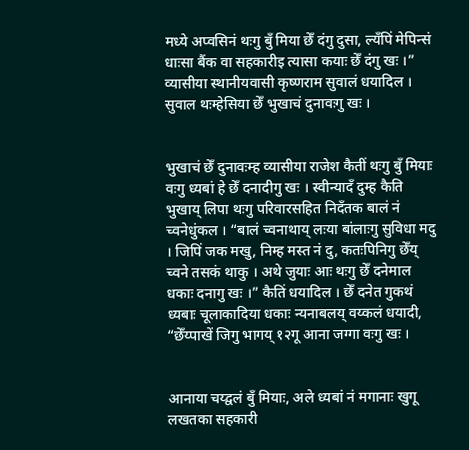मध्ये अप्वसिनं थःगु बुँ मिया छेँ दंगु दुसा, ल्यँपिं मेपिन्सं धाःसा बैंक वा सहकारीइ त्यासा कयाः छेँ दंगु खः ।” व्यासीया स्थानीयवासी कृष्णराम सुवालं धयादिल । सुवाल थःम्हेसिया छेँ भुखाचं दुनावःगु खः ।


भुखाचं छेँ दुनावःम्ह व्यासीया राजेश कैतीं थःगु बुँ मियाः वःगु ध्यबां हे छेँ दनादीगु खः । स्वीन्यादँ दुम्ह कैति भुखाय् लिपा थःगु परिवारसहित निदँतक बालं नं च्वनेधुंकल । “बालं च्वनाथाय् लःया बांलाःगु सुविधा मदु । जिपिं जक मखु, निम्ह मस्त नं दु, कतःपिनिगु छेँय् च्वने तसकं थाकु । अथे जुयाः आः थःगु छेँ दनेमाल धकाः दनागु खः ।” कैतिं धयादिल । छेँ दनेत गुकथं ध्यबाः चूलाकादिया धकाः न्यनाबलय् वय्कलं धयादी, “छेँय्पाखें जिगु भागय् १२गू आना जग्गा वःगु खः ।


आनाया चय्द्वलं बुँ मियाः, अले ध्यबां नं मगानाः खुगू लखतका सहकारी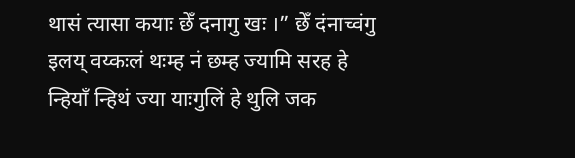थासं त्यासा कयाः छेँ दनागु खः ।” छेँ दंनाच्वंगु इलय् वय्कःलं थःम्ह नं छम्ह ज्यामि सरह हे न्हियाँ न्हिथं ज्या याःगुलिं हे थुलि जक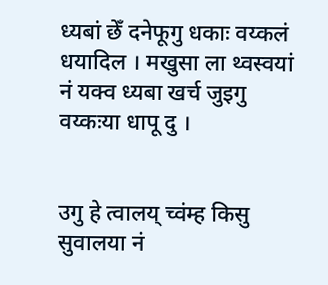ध्यबां छेँ दनेफूगु धकाः वय्कलं धयादिल । मखुसा ला थ्वस्वयां नं यक्व ध्यबा खर्च जुइगु वय्कःया धापू दु ।


उगु हे त्वालय् च्वंम्ह किसु सुवालया नं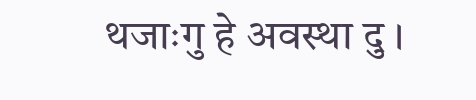थजाःगु हे अवस्था दु ।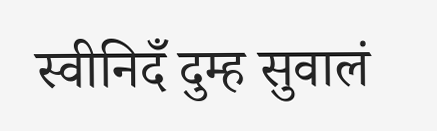स्वीनिदँ दुम्ह सुवालं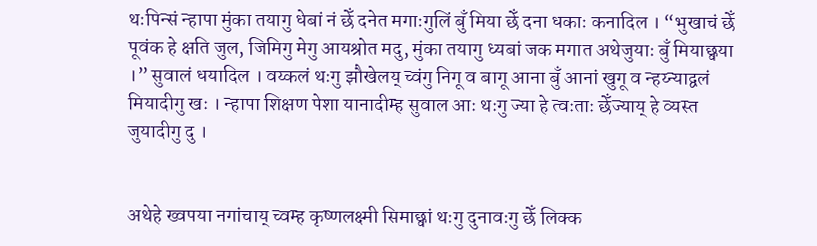थःपिन्सं न्हापा मुंका तयागु धेबां नं छेँ दनेत मगाःगुलिं बुँ मिया छेँ दना धकाः कनादिल । “भुखाचं छेँ पूवंक हे क्षति जुल, जिमिगु मेगु आयश्रोत मदु, मुंका तयागु ध्यबां जक मगात अथेजुयाः बुँ मियाछ्वया ।” सुवालं धयादिल । वय्कलं थःगु झौखेलय् च्वंगु निगू व बागू आना बुँ आनां खुगू व न्हय्न्याद्वलं मियादीगु खः । न्हापा शिक्षण पेशा यानादीम्ह सुवाल आः थःगु ज्या हे त्वःताः छेँज्याय् हे व्यस्त जुयादीगु दु ।


अथेहे ख्वपया नगांचाय् च्वम्ह कृष्णलक्ष्मी सिमाछ्वां थःगु दुनावःगु छेँ लिक्क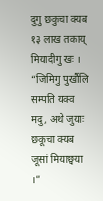दुगु छकुचा क्यब १३ लाख तकाय् मियादीगु खः । “जिमिगु पुर्खौलि सम्पति यक्व मदु, अथे जुयाः छकूचा क्यब जूसां मियाछ्वया ।”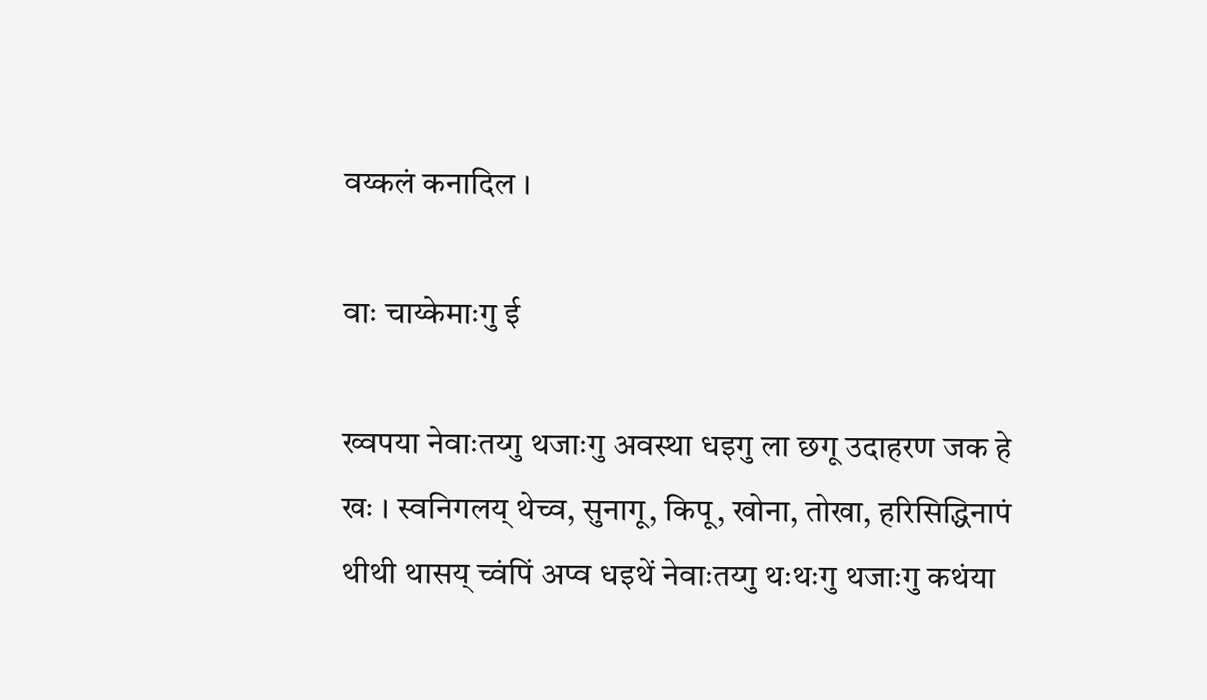वय्कलं कनादिल ।

वाः चाय्केमाःगु ई

ख्वपया नेवाःतय्गु थजाःगु अवस्था धइगु ला छगू उदाहरण जक हे खः । स्वनिगलय् थेच्व, सुनागू, किपू, खोना, तोखा, हरिसिद्धिनापं थीथी थासय् च्वंपिं अप्व धइथें नेवाःतय्गु थःथःगु थजाःगु कथंया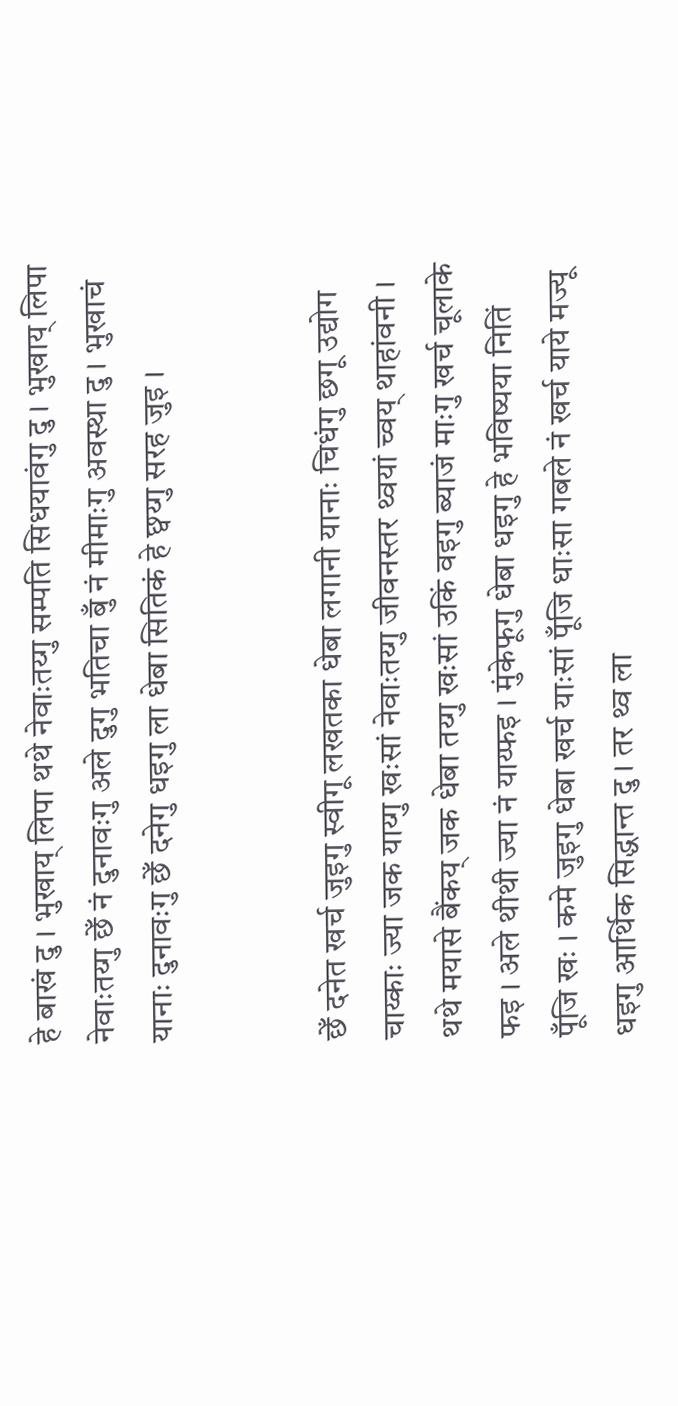हे बाखं दु । भुखाय् लिपा थथे नेवाःतय्गु सम्पति सिधयावंगु दु । भुखाय् लिपा नेवाःतय्गु छेँ नं दुनावःगु अले दुगु भतिचा बुँ नं मीमाःगु अवस्था दु । भुखाचं यानाः दुनावःगु छेँ दनेगु धइगु ला धेबा सितिकं हे छ्वय्गु सरह जुइ ।


छेँ दनेत खर्च जुइगु स्वीगू लखतका धेबा लगानी यानाः चिधंगु छगू उद्योग चाय्काः ज्या जक याय्गु खःसां नेवाःतय्गु जीवनस्तर थ्वयां च्वय् थाहांवनी । थथे मयासे बैंकय् जक धेबा तय्गु खःसां उकिं वइगु ब्याजं माःगु खर्च चूलाके फइ । अले थीथी ज्या नं याय्फइ । मुंकेफूगु धेबा धइगु हे भविष्यया नितिं पूँजि खः । कमे जुइगु धेबा खर्च याःसां पूँजि धाःसा गबले नं खर्च याये मज्यू धइगु आर्थिक सिद्धान्त दु । तर थ्व ला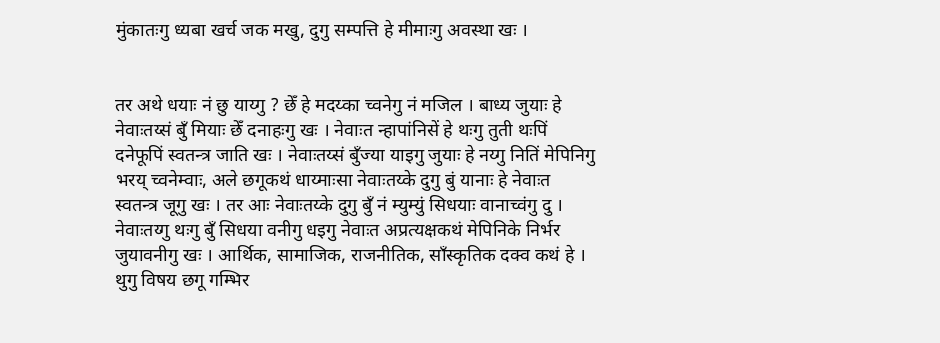मुंकातःगु ध्यबा खर्च जक मखु, दुगु सम्पत्ति हे मीमाःगु अवस्था खः ।


तर अथे धयाः नं छु याय्गु ? छेँ हे मदय्का च्वनेगु नं मजिल । बाध्य जुयाः हे नेवाःतय्सं बुँ मियाः छेँ दनाहःगु खः । नेवाःत न्हापांनिसें हे थःगु तुती थःपिं दनेफूपिं स्वतन्त्र जाति खः । नेवाःतय्सं बुँज्या याइगु जुयाः हे नय्गु नितिं मेपिनिगु भरय् च्वनेम्वाः, अले छगूकथं धाय्माःसा नेवाःतय्के दुगु बुं यानाः हे नेवाःत स्वतन्त्र जूगु खः । तर आः नेवाःतय्के दुगु बुँ नं म्युम्युं सिधयाः वानाच्वंगु दु । नेवाःतय्गु थःगु बुँ सिधया वनीगु धइगु नेवाःत अप्रत्यक्षकथं मेपिनिके निर्भर जुयावनीगु खः । आर्थिक, सामाजिक, राजनीतिक, साँस्कृतिक दक्व कथं हे । थुगु विषय छगू गम्भिर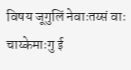विषय जूगुलिं नेवाःतय्सं वाः चाय्केमाःगु ई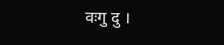वःगु दु ।